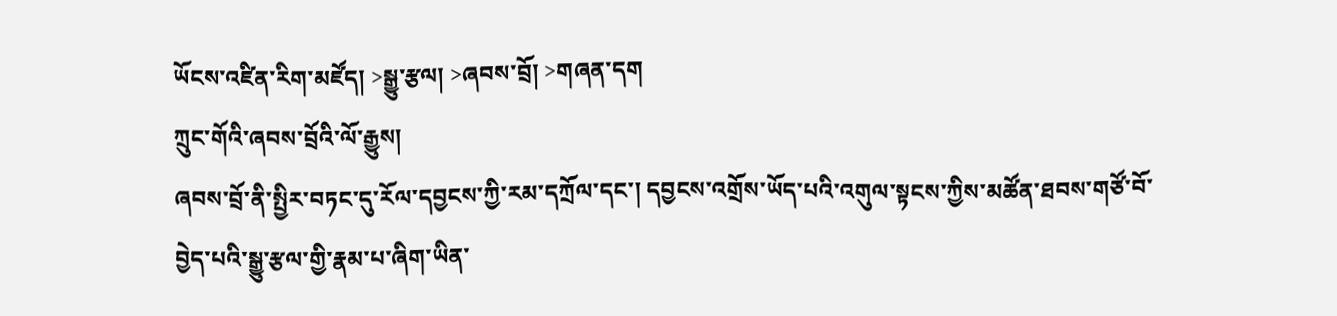ཡོངས་འཛིན་རིག་མཛོད། >སྒྱུ་རྩལ། >ཞབས་བྲོ། >གཞན་དག
ཀྲུང་གོའི་ཞབས་བྲོའི་ལོ་རྒྱུས།
ཞབས་བྲོ་ནི་སྤྱིར་བཏང་དུ་རོལ་དབྱངས་ཀྱི་རམ་དཀྲོལ་དང་། དབྱངས་འགྲོས་ཡོད་པའི་འགུལ་སྟངས་ཀྱིས་མཚོན་ཐབས་གཙོ་བོ་བྱེད་པའི་སྒྱུ་རྩལ་གྱི་རྣམ་པ་ཞིག་ཡིན་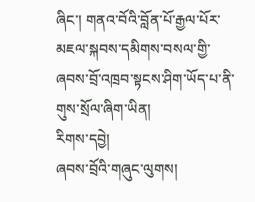ཞིང་། གནའ་བོའི་བློན་པོ་རྒྱལ་པོར་མཇལ་སྐབས་དམིགས་བསལ་གྱི་ཞབས་བྲོ་འཁྲབ་སྟངས་ཤིག་ཡོད་པ་ནི་གུས་སྲོལ་ཞིག་ཡིན།
རིགས་དབྱེ།
ཞབས་བྲོའི་གཞུང་ལུགས།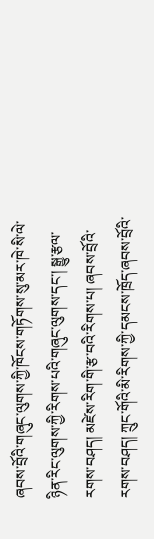ཞབས་བྲོའི་གཞུང་ལུགས་ཀྱི་ཁོངས་གཏོགས་སུ་མར་ཁེ་སི་ལེ་ཉིན་རིང་ལུགས་ཀྱི་རིགས་པའི་གཞུང་ལུགས་དང་། སྒྱུ་རྩལ་རགས་བཤད། མཛེས་རིག་གི་རྩ་བའི་རིགས་པ། ཞབས་བྲོའི་རགས་བཤད། ཀྲུང་གོའི་མི་རིགས་ཀྱི་དམངས་ཁྲོད་ཞབས་བྲོའི་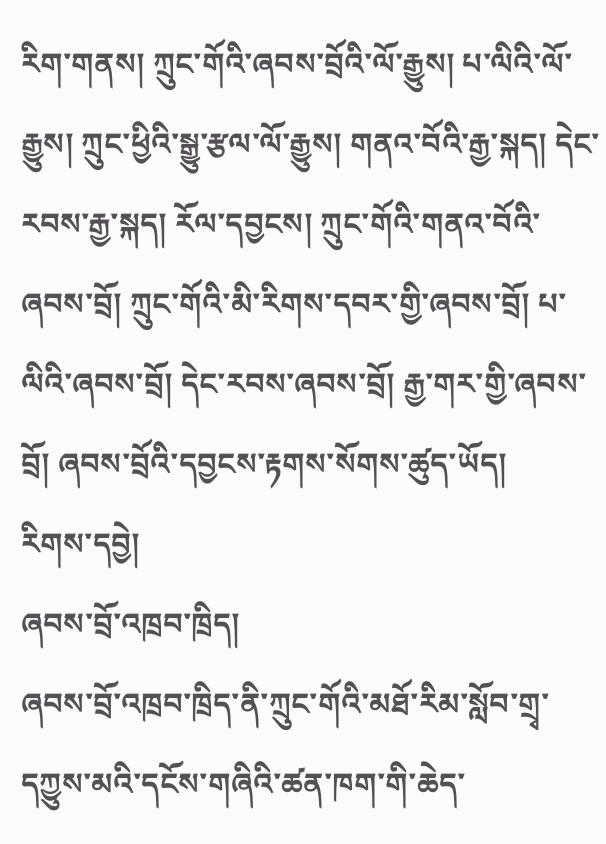རིག་གནས། ཀྲུང་གོའི་ཞབས་བྲོའི་ལོ་རྒྱུས། པ་ལིའི་ལོ་རྒྱུས། ཀྲུང་ཕྱིའི་སྒྱུ་རྩལ་ལོ་རྒྱུས། གནའ་བོའི་རྒྱ་སྐད། དེང་རབས་རྒྱ་སྐད། རོལ་དབྱངས། ཀྲུང་གོའི་གནའ་བོའི་ཞབས་བྲོ། ཀྲུང་གོའི་མི་རིགས་དབར་གྱི་ཞབས་བྲོ། པ་ལིའི་ཞབས་བྲོ། དེང་རབས་ཞབས་བྲོ། རྒྱ་གར་གྱི་ཞབས་བྲོ། ཞབས་བྲོའི་དབྱངས་རྟགས་སོགས་ཚུད་ཡོད།
རིགས་དབྱེ།
ཞབས་བྲོ་འཁྲབ་ཁྲིད།
ཞབས་བྲོ་འཁྲབ་ཁྲིད་ནི་ཀྲུང་གོའི་མཐོ་རིམ་སློབ་གྲྭ་དཀྱུས་མའི་དངོས་གཞིའི་ཚན་ཁག་གི་ཆེད་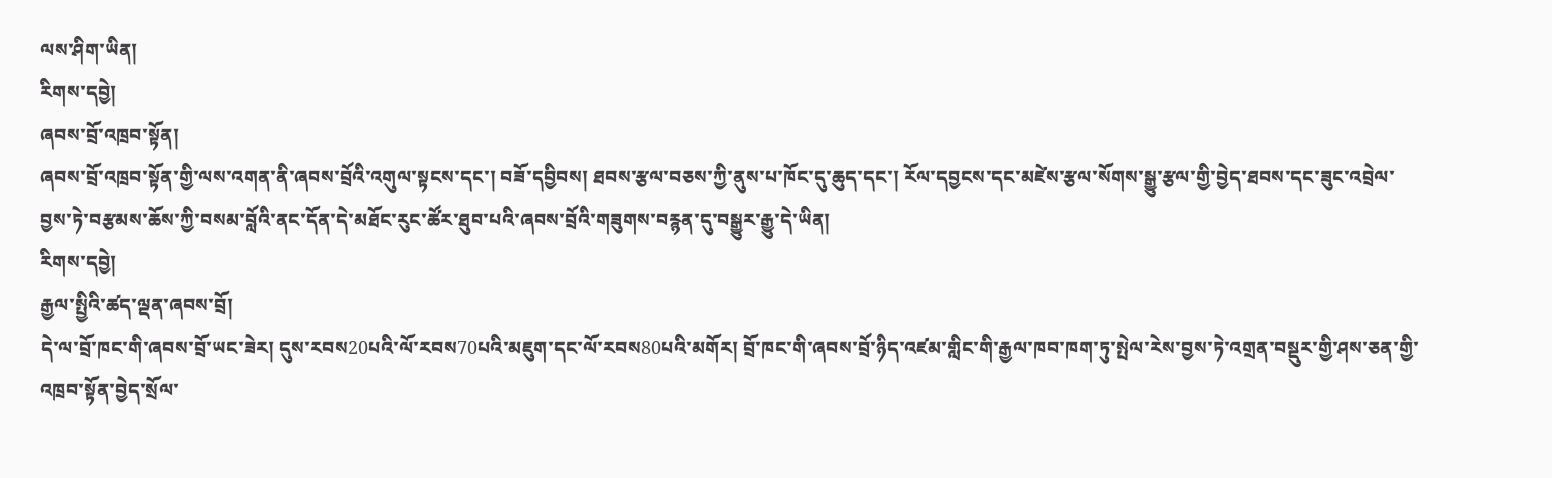ལས་ཤིག་ཡིན།
རིགས་དབྱེ།
ཞབས་བྲོ་འཁྲབ་སྟོན།
ཞབས་བྲོ་འཁྲབ་སྟོན་གྱི་ལས་འགན་ནི་ཞབས་བྲོའི་འགུལ་སྟངས་དང་། བཟོ་དབྱིབས། ཐབས་རྩལ་བཅས་ཀྱི་ནུས་པ་ཁོང་དུ་ཆུད་དང་། རོལ་དབྱངས་དང་མཛེས་རྩལ་སོགས་སྒྱུ་རྩལ་གྱི་བྱེད་ཐབས་དང་ཟུང་འབྲེལ་བྱས་ཏེ་བརྩམས་ཆོས་ཀྱི་བསམ་བློའི་ནང་དོན་དེ་མཐོང་རུང་ཚོར་ཐུབ་པའི་ཞབས་བྲོའི་གཟུགས་བརྙན་དུ་བསྒྱུར་རྒྱུ་དེ་ཡིན།
རིགས་དབྱེ།
རྒྱལ་སྤྱིའི་ཚད་ལྡན་ཞབས་བྲོ།
དེ་ལ་བྲོ་ཁང་གི་ཞབས་བྲོ་ཡང་ཟེར། དུས་རབས20པའི་ལོ་རབས70པའི་མཇུག་དང་ལོ་རབས80པའི་མགོར། བྲོ་ཁང་གི་ཞབས་བྲོ་ཉིད་འཛམ་གླིང་གི་རྒྱལ་ཁབ་ཁག་ཏུ་སྤེལ་རེས་བྱས་ཏེ་འགྲན་བསྡུར་གྱི་ཤས་ཅན་གྱི་འཁྲབ་སྟོན་བྱེད་སྲོལ་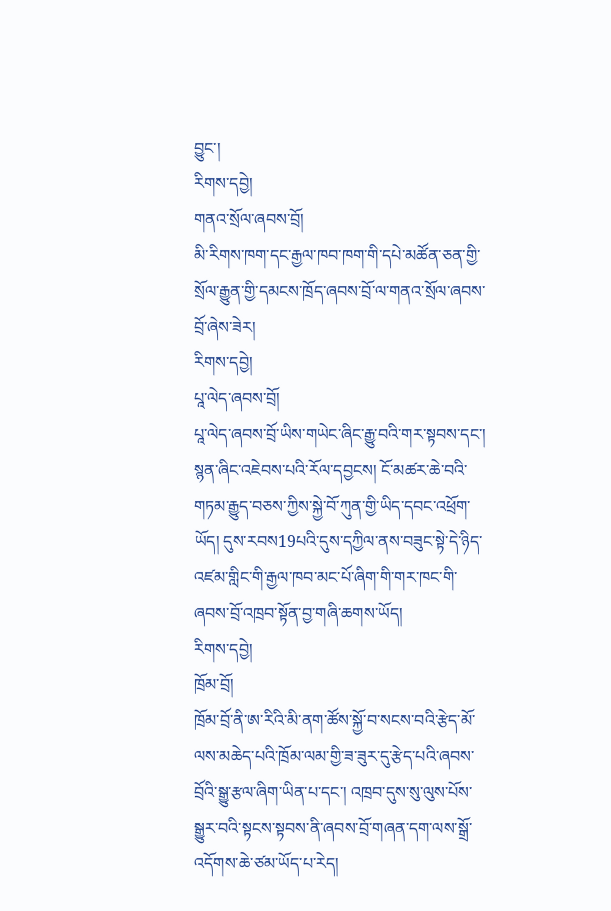བྱུང་།
རིགས་དབྱེ།
གནའ་སྲོལ་ཞབས་བྲོ།
མི་རིགས་ཁག་དང་རྒྱལ་ཁབ་ཁག་གི་དཔེ་མཚོན་ཅན་གྱི་སྲོལ་རྒྱུན་གྱི་དམངས་ཁྲོད་ཞབས་བྲོ་ལ་གནའ་སྲོལ་ཞབས་བྲོ་ཞེས་ཟེར།
རིགས་དབྱེ།
པཱ་ལེད་ཞབས་བྲོ།
པཱ་ལེད་ཞབས་བྲོ་ཡིས་གཡེང་ཞིང་རྒྱུ་བའི་གར་སྟབས་དང་། སྙན་ཞིང་འཇེབས་པའི་རོལ་དབྱངས། ངོ་མཚར་ཆེ་བའི་གཏམ་རྒྱུད་བཅས་ཀྱིས་སྐྱེ་བོ་ཀུན་གྱི་ཡིད་དབང་འཕྲོག་ཡོད། དུས་རབས19པའི་དུས་དཀྱིལ་ནས་བཟུང་སྟེ་དེ་ཉིད་འཛམ་གླིང་གི་རྒྱལ་ཁབ་མང་པོ་ཞིག་གི་གར་ཁང་གི་ཞབས་བྲོ་འཁྲབ་སྟོན་བྱ་གཞི་ཆགས་ཡོད།
རིགས་དབྱེ།
ཁྲོམ་བྲོ།
ཁྲོམ་བྲོ་ནི་ཨ་རིའི་མི་ནག་ཚོས་སྐྱོ་བ་སངས་བའི་རྩེད་མོ་ལས་མཆེད་པའི་ཁྲོམ་ལམ་གྱི་ཟ་ཟུར་དུ་རྩེད་པའི་ཞབས་བྲོའི་སྒྱུ་རྩལ་ཞིག་ཡིན་པ་དང་། འཁྲབ་དུས་སུ་ལུས་པོས་སྒྱུར་བའི་སྟངས་སྟབས་ནི་ཞབས་བྲོ་གཞན་དག་ལས་སྒྲོ་འདོགས་ཆེ་ཙམ་ཡོད་པ་རེད།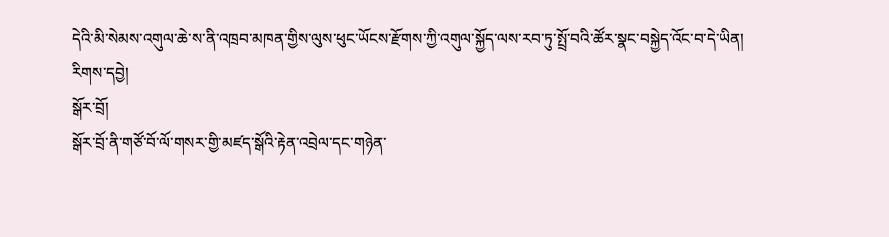དེའི་མི་སེམས་འགུལ་ཆེ་ས་ནི་འཁྲབ་མཁན་གྱིས་ལུས་ཕུང་ཡོངས་རྫོགས་ཀྱི་འགུལ་སྐྱོད་ལས་རབ་ཏུ་སྤྲོ་བའི་ཚོར་སྣང་བསྐྱེད་འོང་བ་དེ་ཡིན།
རིགས་དབྱེ།
སྒོར་བྲོ།
སྒོར་བྲོ་ནི་གཙོ་བོ་ལོ་གསར་གྱི་མཛད་སྒོའི་རྟེན་འབྲེལ་དང་གཉེན་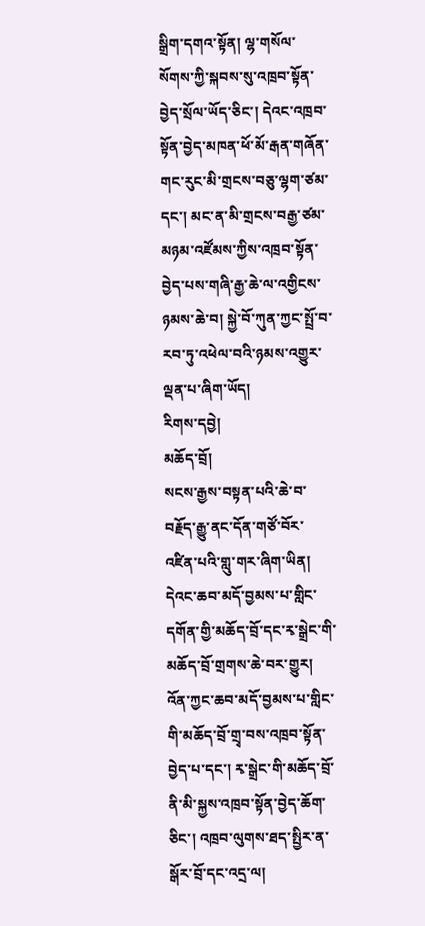སྒྲིག་དགའ་སྟོན། ལྷ་གསོལ་སོགས་ཀྱི་སྐབས་སུ་འཁྲབ་སྟོན་བྱེད་སྲོལ་ཡོད་ཅིང་། དེའང་འཁྲབ་སྟོན་བྱེད་མཁན་ཕོ་མོ་རྒན་གཞོན་གང་རུང་མི་གྲངས་བཅུ་ལྷག་ཙམ་དང་། མང་ན་མི་གྲངས་བརྒྱ་ཙམ་མཉམ་འཛོམས་ཀྱིས་འཁྲབ་སྟོན་བྱེད་པས་གཞི་རྒྱ་ཆེ་ལ་འགྱིངས་ཉམས་ཆེ་བ། སྐྱེ་བོ་ཀུན་ཀྱང་སྤྲོ་བ་རབ་ཏུ་འཕེལ་བའི་ཉམས་འགྱུར་ལྡན་པ་ཞིག་ཡོད།
རིགས་དབྱེ།
མཆོད་བྲོ།
སངས་རྒྱས་བསྟན་པའི་ཆེ་བ་བརྗོད་རྒྱུ་ནང་དོན་གཙོ་བོར་འཛིན་པའི་གླུ་གར་ཞིག་ཡིན། དེའང་ཆབ་མདོ་བྱམས་པ་གླིང་དགོན་གྱི་མཆོད་བྲོ་དང་རྭ་སྒྲེང་གི་མཆོད་བྲོ་གྲགས་ཆེ་བར་གྱུར། འོན་ཀྱང་ཆབ་མདོ་བྱམས་པ་གླིང་གི་མཆོད་བྲོ་གྲྭ་བས་འཁྲབ་སྟོན་བྱེད་པ་དང་། རྭ་སྒྲེང་གི་མཆོད་བྲོ་ནི་མི་སྐྱས་འཁྲབ་སྟོན་བྱེད་ཆོག་ཅིང་། འཁྲབ་ལུགས་ཐད་སྤྱིར་ན་སྒོར་བྲོ་དང་འདྲ་ལ།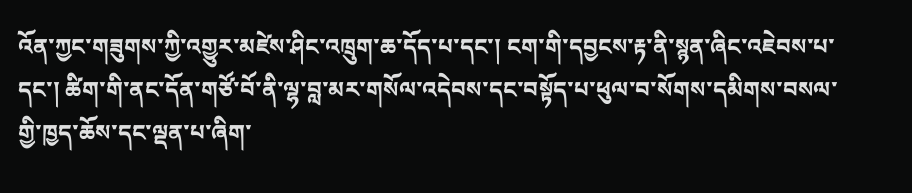འོན་ཀྱང་གཟུགས་ཀྱི་འགྱུར་མཛེས་ཤིང་འཁྲུག་ཆ་དོད་པ་དང་། ངག་གི་དབྱངས་རྟ་ནི་སྙན་ཞིང་འཇེབས་པ་དང་། ཚིག་གི་ནང་དོན་གཙོ་བོ་ནི་ལྷ་བླ་མར་གསོལ་འདེབས་དང་བསྟོད་པ་ཕུལ་བ་སོགས་དམིགས་བསལ་གྱི་ཁྱད་ཆོས་དང་ལྡན་པ་ཞིག་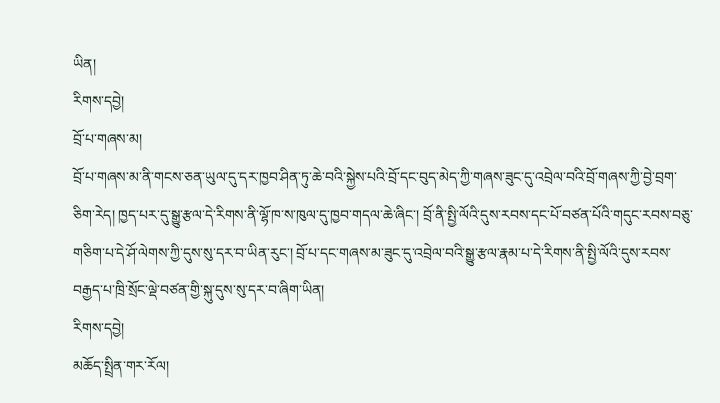ཡིན།
རིགས་དབྱེ།
བྲོ་པ་གཞས་མ།
བྲོ་པ་གཞས་མ་ནི་གངས་ཅན་ཡུལ་དུ་དར་ཁྱབ་ཤིན་ཏུ་ཆེ་བའི་སྐྱེས་པའི་བྲོ་དང་བུད་མེད་ཀྱི་གཞས་ཟུང་དུ་འབྲེལ་བའི་བྲོ་གཞས་ཀྱི་བྱེ་བྲག་ཅིག་རེད། ཁྱད་པར་དུ་སྒྱུ་རྩལ་དེ་རིགས་ནི་ལྷོ་ཁ་ས་ཁུལ་དུ་ཁྱབ་གདལ་ཆེ་ཞིང་། བྲོ་ནི་སྤྱི་ལོའི་དུས་རབས་དང་པོ་བཙན་པོའི་གདུང་རབས་བཅུ་གཅིག་པ་དེ་ཤོ་ལེགས་ཀྱི་དུས་སུ་དར་བ་ཡིན་རུང་། བྲོ་པ་དང་གཞས་མ་ཟུང་དུ་འབྲེལ་བའི་སྒྱུ་རྩལ་རྣམ་པ་དེ་རིགས་ནི་སྤྱི་ལོའི་དུས་རབས་བརྒྱད་པ་ཁྲི་སྲོང་ལྡེ་བཙན་གྱི་སྐུ་དུས་སུ་དར་བ་ཞིག་ཡིན།
རིགས་དབྱེ།
མཆོད་སྤྲིན་གར་རོལ།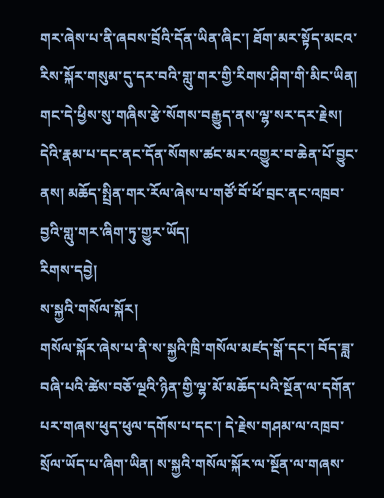གར་ཞེས་པ་ནི་ཞབས་བྲོའི་དོན་ཡིན་ཞིང་། ཐོག་མར་སྟོད་མངའ་རིས་སྐོར་གསུམ་དུ་དར་བའི་གླུ་གར་གྱི་རིགས་ཤིག་གི་མིང་ཡིན། གང་དེ་ཕྱིས་སུ་གཞིས་རྩེ་སོགས་བརྒྱུད་ནས་ལྷ་སར་དར་རྗེས། དེའི་རྣམ་པ་དང་ནང་དོན་སོགས་ཚང་མར་འགྱུར་བ་ཆེན་པོ་བྱུང་ནས། མཆོད་སྤྲིན་གར་རོལ་ཞེས་པ་གཙོ་བོ་ཕོ་བྲང་ནང་འཁྲབ་བྱའི་གླུ་གར་ཞིག་ཏུ་གྱུར་ཡོད།
རིགས་དབྱེ།
ས་སྐྱའི་གསོལ་སྐོར།
གསོལ་སྐོར་ཞེས་པ་ནི་ས་སྐྱའི་ཁྲི་གསོལ་མཛད་སྒོ་དང་། བོད་ཟླ་བཞི་པའི་ཚེས་བཅོ་ལྔའི་ཉིན་གྱི་ལྷ་མོ་མཆོད་པའི་སྔོན་ལ་དགོན་པར་གཞས་ཕུད་ཕུལ་དགོས་པ་དང་། དེ་རྗེས་གཤམ་ལ་འཁྲབ་སྲོལ་ཡོད་པ་ཞིག་ཡིན། ས་སྐྱའི་གསོལ་སྐོར་ལ་སྔོན་ལ་གཞས་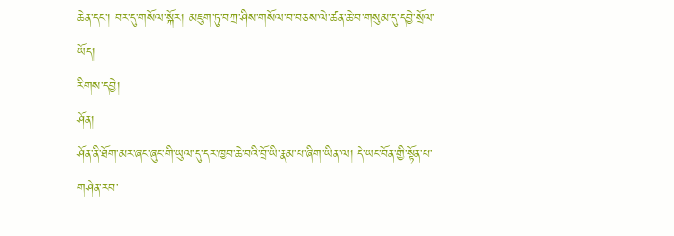ཆེན་དང་། བར་དུ་གསོལ་སྐོར། མཇུག་ཏུ་བཀྲ་ཤིས་གསོལ་བ་བཅས་ལེ་ཚན་ཆེ་བ་གསུམ་དུ་དབྱེ་སྲོལ་ཡོད།
རིགས་དབྱེ།
ཤོན།
ཤོན་ནི་ཐོག་མར་ཞང་ཞུང་གི་ཡུལ་དུ་དར་ཁྱབ་ཆེ་བའི་བྲོ་ཡི་རྣམ་པ་ཞིག་ཡིན་ལ། དེ་ཡང་བོན་གྱི་སྟོན་པ་གཤེན་རབ་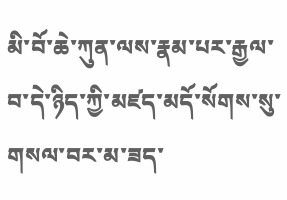མི་བོ་ཆེ་ཀུན་ལས་རྣམ་པར་རྒྱལ་བ་དེ་ཉིད་ཀྱི་མཛད་མདོ་སོགས་སུ་གསལ་བར་མ་ཟད་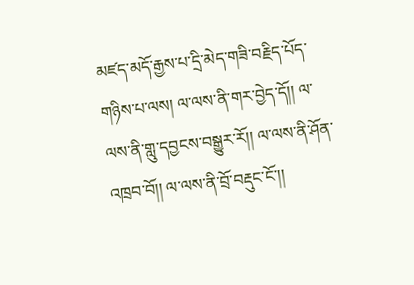མཛད་མདོ་རྒྱས་པ་དྲི་མེད་གཟི་བརྗིད་པོད་གཉིས་པ་ལས། ལ་ལས་ནི་གར་བྱེད་དོ།། ལ་ལས་ནི་གླུ་དབྱངས་བསྒྱུར་རོ།། ལ་ལས་ནི་ཤོན་འཁྲབ་བོ།། ལ་ལས་ནི་བྲོ་བརྡུང་ངོ་།།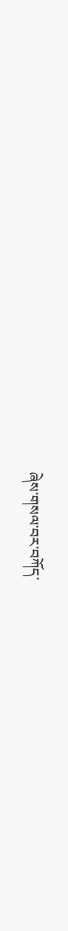ཞེས་གསལ་བར་བཀོད་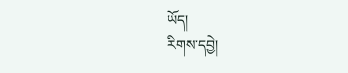ཡོད།
རིགས་དབྱེ།